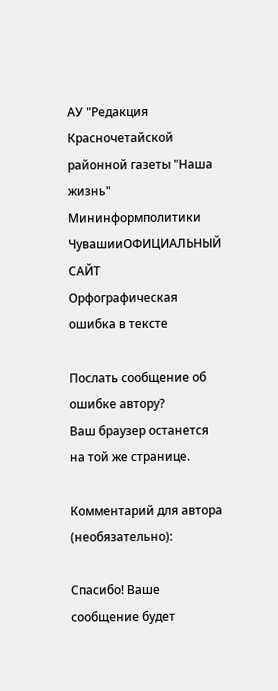АУ "Редакция Красночетайской районной газеты "Наша жизнь" Мининформполитики ЧувашииОФИЦИАЛЬНЫЙ САЙТ
Орфографическая ошибка в тексте

Послать сообщение об ошибке автору?
Ваш браузер останется на той же странице.

Комментарий для автора (необязательно):

Спасибо! Ваше сообщение будет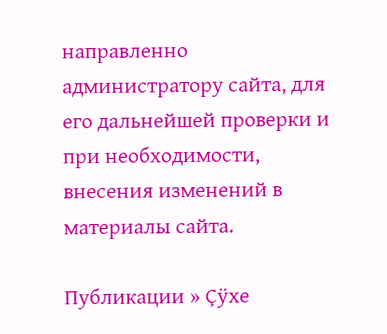направленно администратору сайта, для его дальнейшей проверки и при необходимости, внесения изменений в материалы сайта.

Публикации » Çÿхе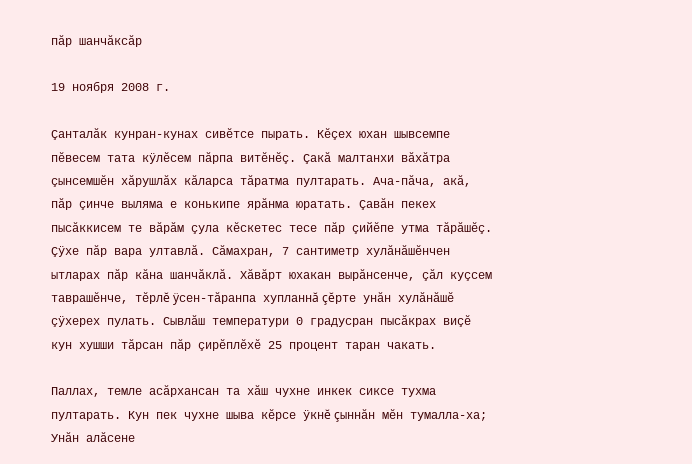пăр шанчăксăр

19 ноября 2008 г.

Çанталăк кунран-кунах сивĕтсе пырать. Кĕçех юхан шывсемпе пĕвесем тата кÿлĕсем пăрпа витĕнĕç. Çакă малтанхи вăхăтра çынсемшĕн хăрушлăх кăларса тăратма пултарать. Ача-пăча, акă, пăр çинче выляма е конькипе ярăнма юратать. Çавăн пекех пысăккисем те вăрăм çула кĕскетес тесе пăр çийĕпе утма тăрăшĕç. Çÿхе пăр вара ултавлă. Сăмахран, 7 сантиметр хулăнăшĕнчен ытларах пăр кăна шанчăклă. Хăвăрт юхакан вырăнсенче, çăл куçсем таврашĕнче, тĕрлĕ ÿсен-тăранпа хупланнă çĕрте унăн хулăнăшĕ çÿхерех пулать. Сывлăш температури 0 градусран пысăкрах виçĕ кун хушши тăрсан пăр çирĕплĕхĕ 25 процент таран чакать.

Паллах, темле асăрхансан та хăш чухне инкек сиксе тухма пултарать. Кун пек чухне шыва кĕрсе ÿкнĕ çыннăн мĕн тумалла-ха; Унăн алăсене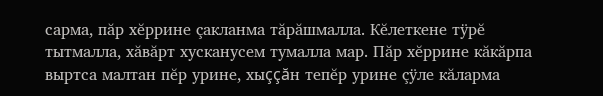сарма, пăр хĕррине çакланма тăрăшмалла. Кĕлеткене тÿрĕ тытмалла, хăвăрт хусканусем тумалла мар. Пăр хĕррине кăкăрпа выртса малтан пĕр урине, хыççăн тепĕр урине çÿле кăларма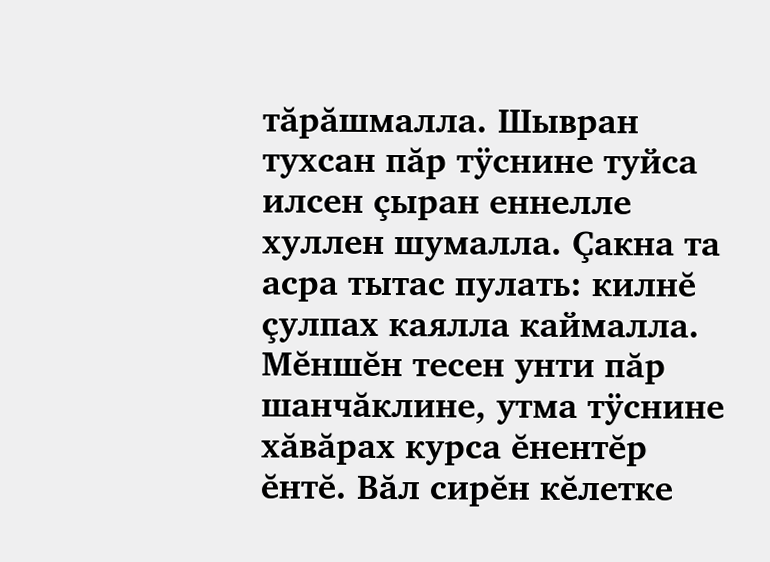тăрăшмалла. Шывран тухсан пăр тÿснине туйса илсен çыран еннелле хуллен шумалла. Çакна та асра тытас пулать: килнĕ çулпах каялла каймалла. Мĕншĕн тесен унти пăр шанчăклине, утма тÿснине хăвăрах курса ĕнентĕр ĕнтĕ. Вăл сирĕн кĕлетке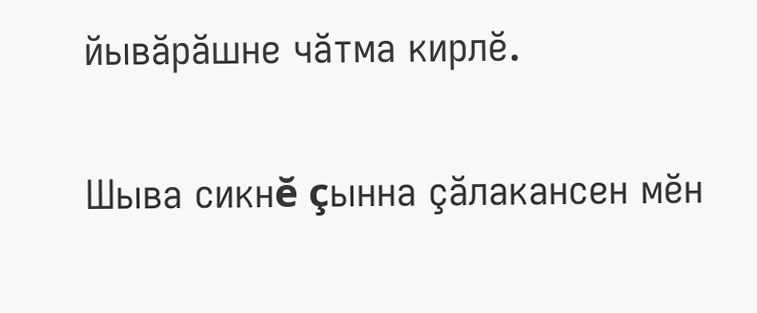йывăрăшне чăтма кирлĕ.

Шыва сикнĕ çынна çăлакансен мĕн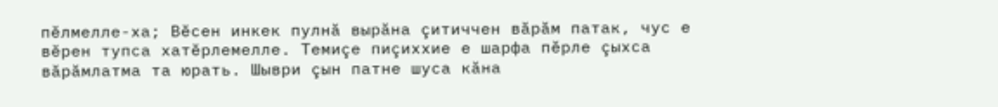пĕлмелле-ха; Вĕсен инкек пулнă вырăна çитиччен вăрăм патак, чус е вĕрен тупса хатĕрлемелле. Темиçе пиçиххие е шарфа пĕрле çыхса вăрăмлатма та юрать. Шыври çын патне шуса кăна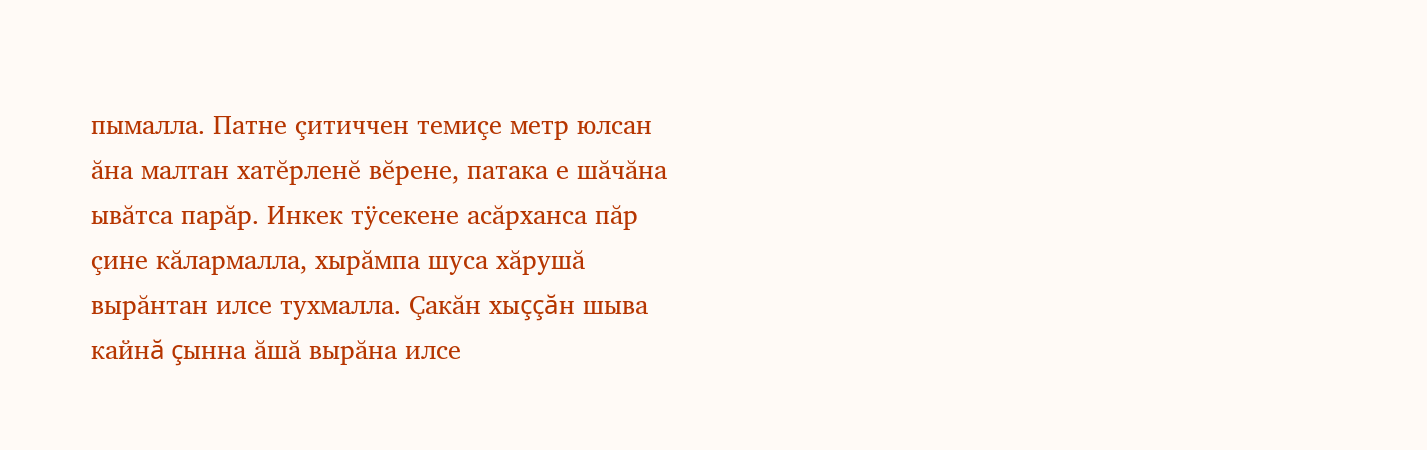пымалла. Патне çитиччен темиçе метр юлсан ăна малтан хатĕрленĕ вĕрене, патака е шăчăна ывăтса парăр. Инкек тÿсекене асăрханса пăр çине кăлармалла, хырăмпа шуса хăрушă вырăнтан илсе тухмалла. Çакăн хыççăн шыва кайнă çынна ăшă вырăна илсе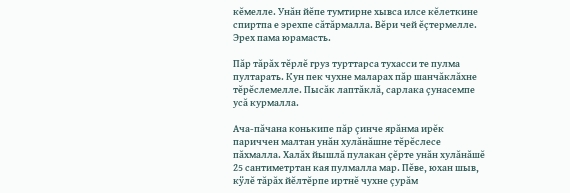кĕмелле. Унăн йĕпе тумтирне хывса илсе кĕлеткине спиртпа е эрехпе сăтăрмалла. Вĕри чей ĕçтермелле. Эрех пама юрамасть.

Пăр тăрăх тĕрлĕ груз турттарса тухасси те пулма пултарать. Кун пек чухне маларах пăр шанчăклăхне тĕрĕслемелле. Пысăк лаптăклă, сарлака çунасемпе усă курмалла.

Ача-пăчана конькипе пăр çинче ярăнма ирĕк париччен малтан унăн хулăнăшне тĕрĕслесе пăхмалла. Халăх йышлă пулакан çĕрте унăн хулăнăшĕ 25 сантиметртан кая пулмалла мар. Пĕве, юхан шыв, кÿлĕ тăрăх йĕлтĕрпе иртнĕ чухне çурăм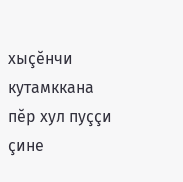хыçĕнчи кутамккана пĕр хул пуççи çине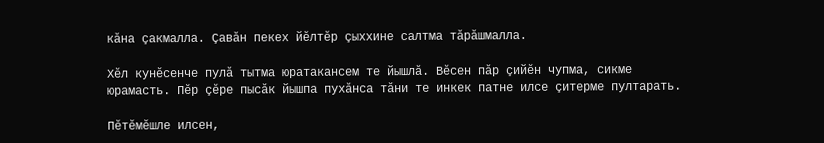кăна çакмалла. Çавăн пекех йĕлтĕр çыххине салтма тăрăшмалла.

Хĕл кунĕсенче пулă тытма юратакансем те йышлă. Вĕсен пăр çийĕн чупма, сикме юрамасть. Пĕр çĕре пысăк йышпа пухăнса тăни те инкек патне илсе çитерме пултарать.

Пĕтĕмĕшле илсен,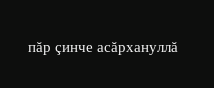пăр çинче асăрхануллă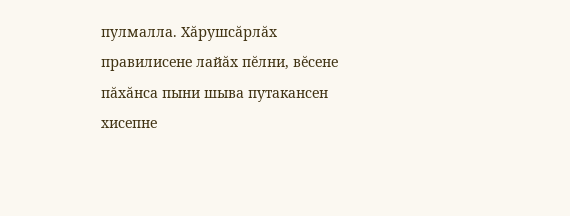пулмалла. Хăрушсăрлăх правилисене лайăх пĕлни, вĕсене пăхăнса пыни шыва путакансен хисепне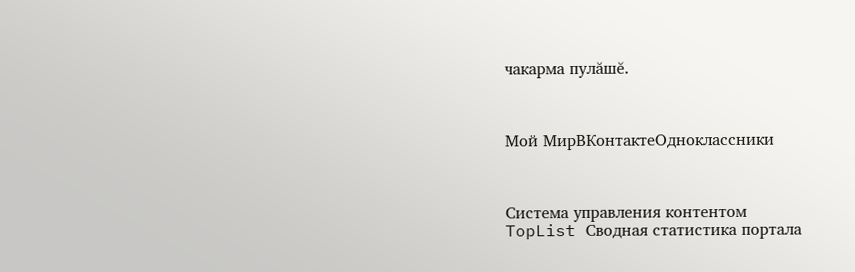чакарма пулăшĕ.



Мой МирВКонтактеОдноклассники



Система управления контентом
TopList Сводная статистика портала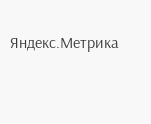Яндекс.Метрика